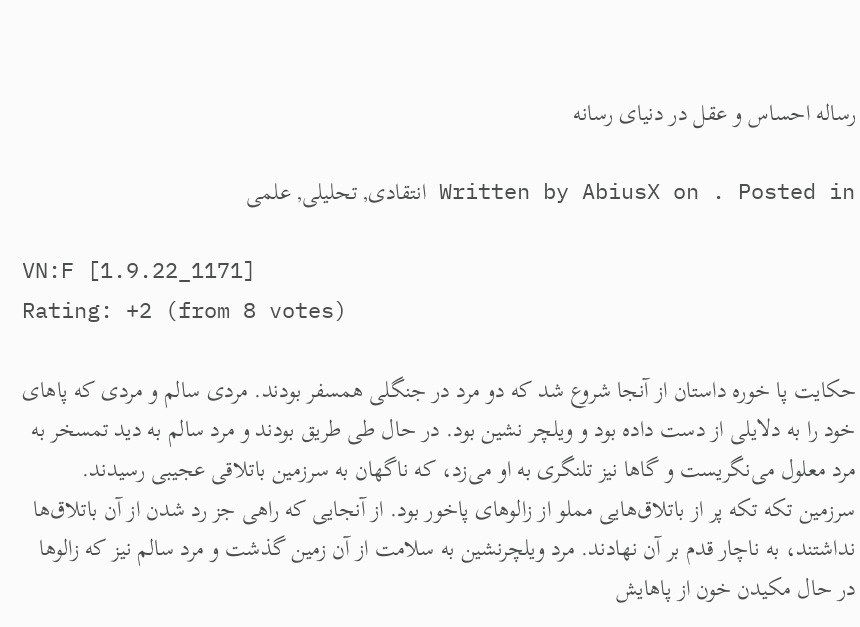رساله احساس و عقل در دنیای رسانه

Written by AbiusX on . Posted in انتقادی, تحلیلی, علمی

VN:F [1.9.22_1171]
Rating: +2 (from 8 votes)

حکایت پا خوره داستان از آنجا شروع شد که دو مرد در جنگلی همسفر بودند. مردی سالم و مردی که پاهای خود را به دلایلی از دست داده بود و ویلچر نشین بود. در حال طی طریق بودند و مرد سالم به دید تمسخر به مرد معلول می‌نگریست و گاها نیز تلنگری به او می‌زد، که ناگهان به سرزمین باتلاقی عجیبی رسیدند. سرزمین تکه تکه پر از باتلاق‌هایی مملو از زالوهای پاخور بود. از آنجایی که راهی جز رد شدن از آن باتلاق‌ها نداشتند، به ناچار قدم بر آن نهادند. مرد ویلچرنشین به سلامت از آن زمین گذشت و مرد سالم نیز که زالوها در حال مکیدن خون از پاهایش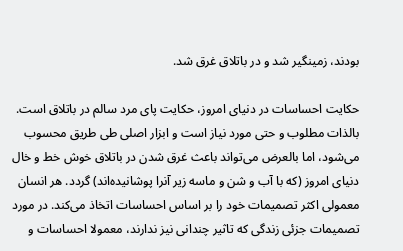بودند، زمینگیر شد و در باتلاق غرق شد.

حکایت احساسات در دنیای امروز، حکایت پای مرد سالم در باتلاق است. بالذات مطلوب و حتی مورد نیاز است و ابزار اصلی طی طریق محسوب می‌شود، اما بالعرض می‌تواند باعث غرق شدن در باتلاق خوش خط و خال دنیای امروز (که با آب و شن و ماسه زیر آنرا پوشانیده‌اند) گردد. هر انسان معمولی اکثر تصمیمات خود را بر اساس احساسات اتخاذ می‌کند. در مورد تصمیمات جزئی زندگی که تاثیر چندانی نیز ندارند، معمولا احساسات و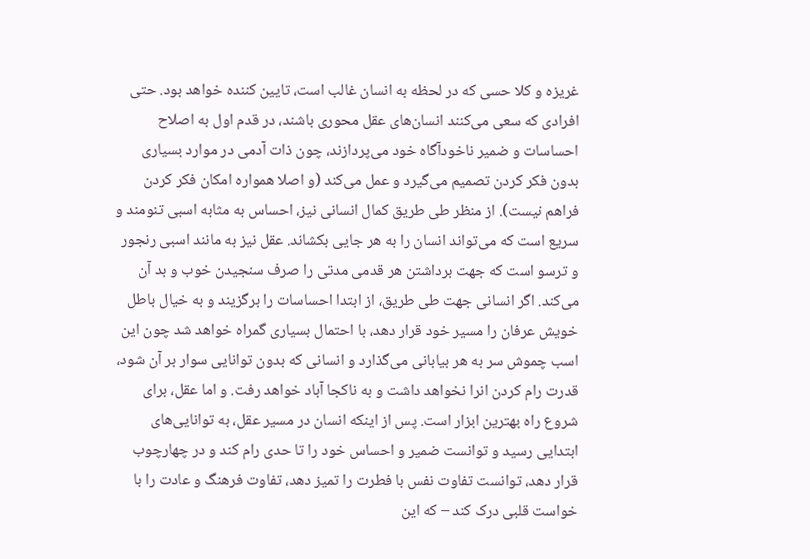غریزه و کلا حسی که در لحظه به انسان غالب است، تایین کننده‌ خواهد بود. حتی افرادی که سعی می‌کنند انسان‌های عقل محوری باشند، در قدم اول به اصلاح احساسات و ضمیر ناخودآگاه خود می‌پردازند، چون ذات آدمی در موارد بسیاری بدون فکر کردن تصمیم می‌گیرد و عمل می‌کند (و اصلا همواره امکان فکر کردن فراهم نیست). از منظر طی طریق کمال انسانی نیز، احساس به مثابه اسبی تنومند و سریع است که می‌تواند انسان را به هر جایی بکشاند. عقل نیز به مانند اسبی رنجور و ترسو است که جهت برداشتن هر قدمی مدتی را صرف سنجیدن خوب و بد آن می‌کند. اگر انسانی جهت طی طریق، از ابتدا احساسات را برگزیند و به خیال باطل خویش عرفان را مسیر خود قرار دهد، با احتمال بسیاری گمراه خواهد شد چون این اسب چموش سر به هر بیابانی می‌گذارد و انسانی که بدون توانایی سوار بر آن شود، قدرت رام کردن انرا نخواهد داشت و به ناکجا آباد خواهد رفت. و اما عقل، برای شروع راه بهترین ابزار است. پس از اینکه انسان در مسیر عقل، به توانایی‌های ابتدایی رسید و توانست ضمیر و احساس خود را تا حدی رام کند و در چهارچوب قرار دهد، توانست تفاوت نفس با فطرت را تمیز دهد، تفاوت فرهنگ و عادت را با خواست قلبی درک کند – که این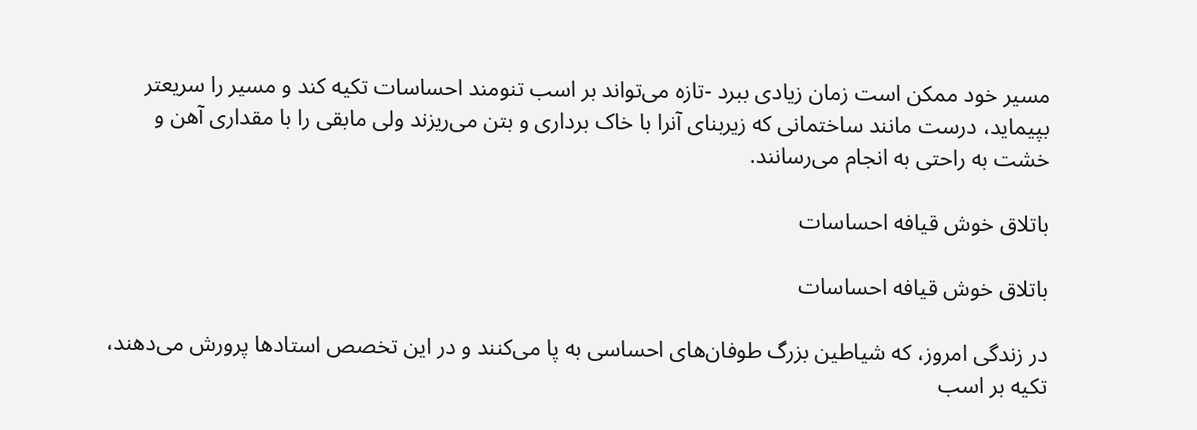مسیر خود ممکن است زمان زیادی ببرد -تازه می‌تواند بر اسب تنومند احساسات تکیه کند و مسیر را سریعتر بپیماید، درست مانند ساختمانی که زیربنای آنرا با خاک برداری و بتن می‌ریزند ولی مابقی را با مقداری آهن و خشت به راحتی به انجام می‌رسانند.

باتلاق خوش قیافه احساسات

باتلاق خوش قیافه احساسات

در زندگی امروز، که شیاطین بزرگ طوفان‌های احساسی به پا می‌کنند و در این تخصص استادها پرورش می‌دهند، تکیه بر اسب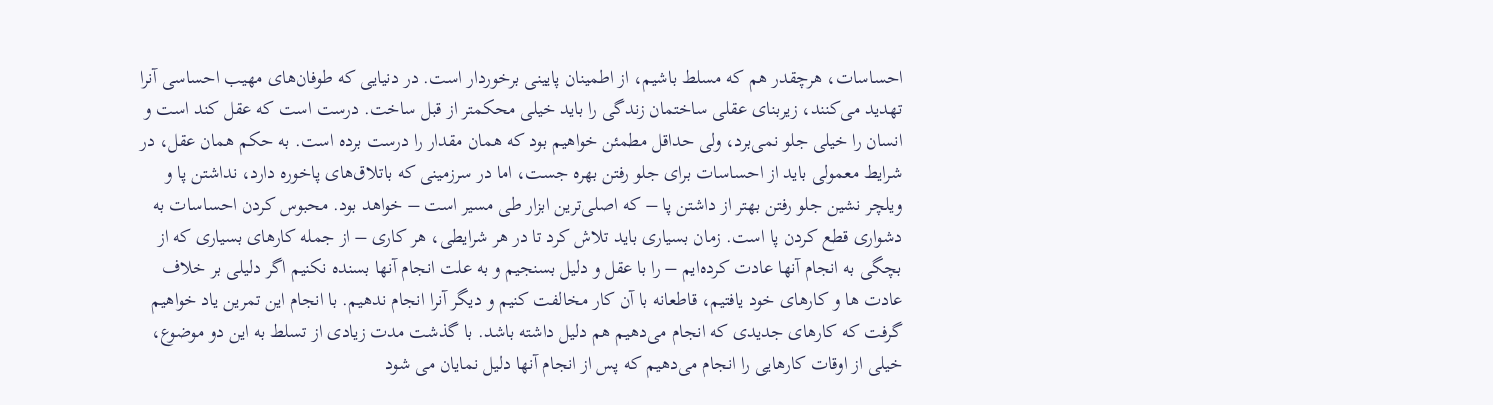احساسات، هرچقدر هم که مسلط باشیم، از اطمینان پایینی برخوردار است. در دنیایی که طوفان‌های مهیب احساسی آنرا تهدید می‌کنند، زیربنای عقلی ساختمان زندگی را باید خیلی محکمتر از قبل ساخت. درست است که عقل کند است و انسان را خیلی جلو نمی‌برد، ولی حداقل مطمئن خواهیم بود که همان مقدار را درست برده است. به حکم همان عقل، در شرایط معمولی باید از احساسات برای جلو رفتن بهره جست، اما در سرزمینی که باتلاق‌های پاخوره دارد، نداشتن پا و ویلچر نشین جلو رفتن بهتر از داشتن پا – که اصلی‌ترین ابزار طی مسیر است – خواهد بود. محبوس کردن احساسات به دشواری قطع کردن پا است. زمان بسیاری باید تلاش کرد تا در هر شرایطی، هر کاری – از جمله کارهای بسیاری که از بچگی به انجام آنها عادت کرده‌ایم – را با عقل و دلیل بسنجیم و به علت انجام آنها بسنده نکنیم اگر دلیلی بر خلاف عادت ها و کارهای خود یافتیم، قاطعانه با آن کار مخالفت کنیم و دیگر آنرا انجام ندهیم. با انجام این تمرین یاد خواهیم گرفت که کارهای جدیدی که انجام می‌دهیم هم دلیل داشته باشد. با گذشت مدت زیادی از تسلط به این دو موضوع، خیلی از اوقات کارهایی را انجام می‌دهیم که پس از انجام آنها دلیل نمایان می شود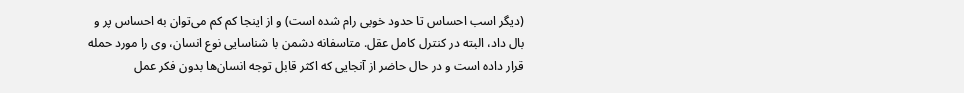(دیگر اسب احساس تا حدود خوبی رام شده است) و از اینجا کم کم می‌توان به احساس پر و بال داد، البته در کنترل کامل عقل. متاسفانه دشمن با شناسایی نوع انسان، وی را مورد حمله قرار داده است و در حال حاضر از آنجایی که اکثر قابل توجه انسان‌ها بدون فکر عمل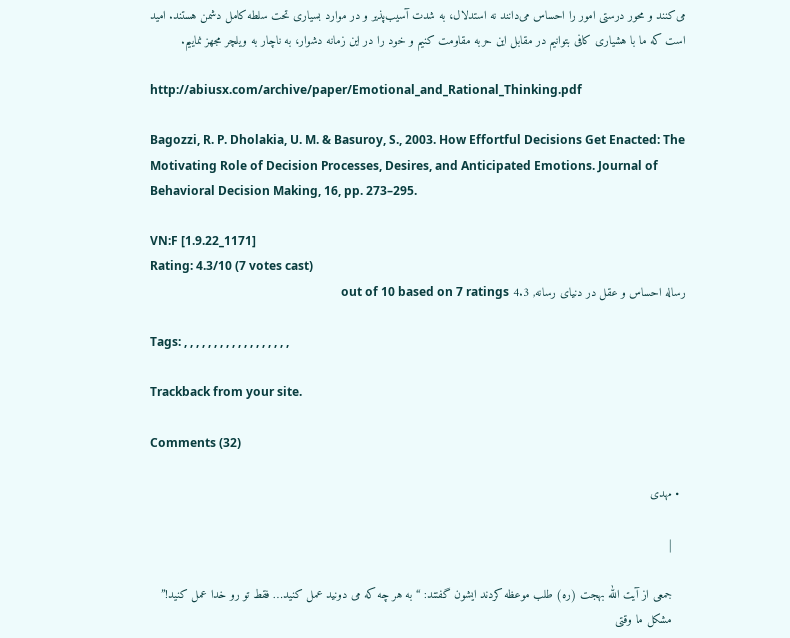می‌کنند و محور درستی امور را احساس می‌دانند نه استدلال، به شدت آسیب‌پذیر و در موارد بسیاری تحت سلطه کامل دشمن هستند. امید است که ما با هشیاری کافی بتوانیم در مقابل این حربه مقاومت کنیم و خود را در این زمانه دشوار، به ناچار به ویلچر مجهز نماییم.

http://abiusx.com/archive/paper/Emotional_and_Rational_Thinking.pdf

Bagozzi, R. P. Dholakia, U. M. & Basuroy, S., 2003. How Effortful Decisions Get Enacted: The Motivating Role of Decision Processes, Desires, and Anticipated Emotions. Journal of Behavioral Decision Making, 16, pp. 273–295.

VN:F [1.9.22_1171]
Rating: 4.3/10 (7 votes cast)
رساله احساس و عقل در دنیای رسانه, 4.3 out of 10 based on 7 ratings

Tags: , , , , , , , , , , , , , , , , , ,

Trackback from your site.

Comments (32)

  • مهدی

    |

    جمعی از آیت الله بهجت (ره) طلب موعظه کردند ایشون گفتند: “به هر چه که می دونید عمل کنید… فقط تو رو خدا عمل کنید!”
    مشکل ما وقتی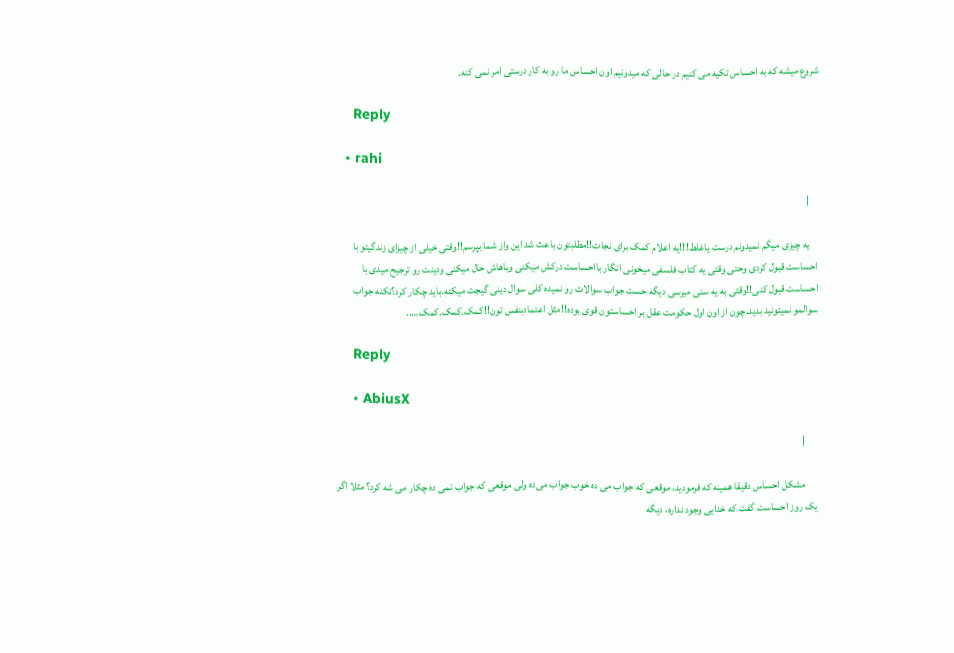شروع میشه که به احساس تکیه می کنیم در حالی که میدونیم اون احساس ما رو به کار درستی امر نمی کنه.

    Reply

  • rahi

    |

    یه چیزی میگم نمیدونم درست یاغلط!!!یه اعلام کمک برای نجات!!مطلبتون باعث شد این واز شما بپرسم!!وقتی خیلی از چیزای زندگیتو با احساست قبول کردی وحتی وقتی یه کتاب فلسفی میخونی انگار بااحساست درکش میکنی وباهاش حال میکنی ودینت رو ترجیح میدی با احساست قبول کنی!!وقتی به یه سنی میرسی دیگه حست جواب سوالات رو نمیده کلی سوال دینی گیجت میکنه.باید چکار کرد؟نکنه جواب سوالمو نمیتونید بدید.چون از اون اول حکومت عقل بر احساستون قوی بوده!!مثل اعتمادبنفس تون!!کمک.کمک.کمک…..

    Reply

    • AbiusX

      |

      مشکل احساس دقیقا همینه که فرمودید، موقعی که جواب می ده خوب جواب می‌ده ولی موقعی که جواب نمی ده چکار می شه کرد؟ مثلا اگر یک روز احساست گفت که خدایی وجود نداره، دیگه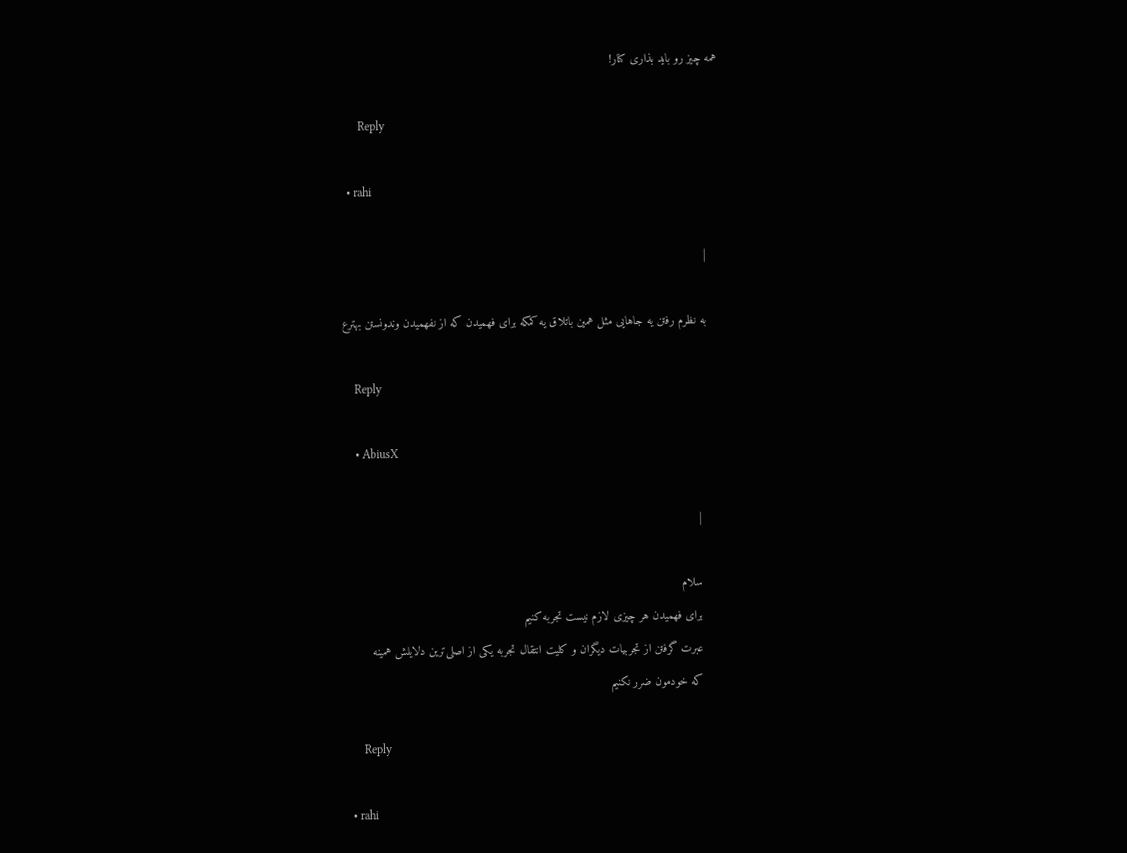همه چیز رو باید بذاری کنار!

      Reply

  • rahi

    |

    به نظرم رفتن یه جاهایی مثل همین باتلاق یه کمکه برای فهمیدن که از نفهمیدن وندونستن بهترع

    Reply

    • AbiusX

      |

      سلام
      برای فهمیدن هر چیزی لازم نیست تجربه کنیم
      عبرت گرفتن از تجربیات دیگران و کلیت انتقال تجربه یکی از اصلی‌ترین دلایلش همینه
      که خودمون ضرر نکنیم

      Reply

  • rahi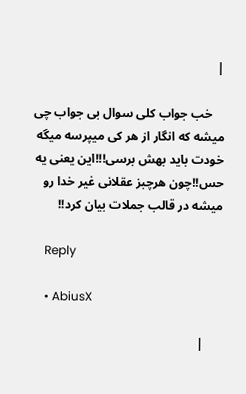|

    خب جواب کلی سوال بی جواب چی میشه که انگار از هر کی میپرسه میگه خودت باید بهش برسی!!!این یعنی یه حس!!چون هرچبز عقلانی غیر خدا رو میشه در قالب جملات بیان کرد!!

    Reply

    • AbiusX

      |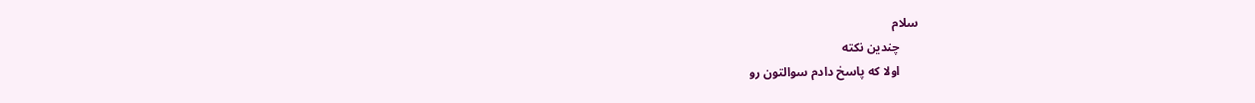سلام
      چندین نکته
      اولا که پاسخ دادم سوالتون رو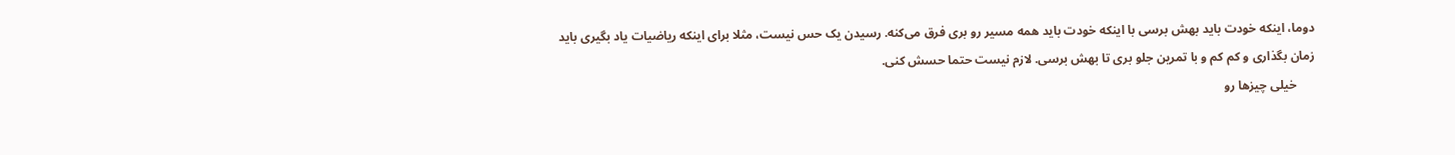دوما، اینکه خودت باید بهش برسی با اینکه خودت باید همه مسیر رو بری فرق می‌کنه. رسیدن یک حس نیست، مثلا برای اینکه ریاضیات یاد بگیری باید زمان بگذاری و کم کم و با تمرین جلو بری تا بهش برسی. لازم نیست حتما حسش کنی.
      خیلی چیزها رو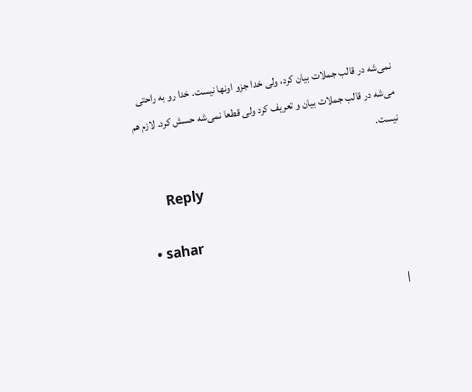نمی‌شه در قالب جملات بیان کرد، ولی خدا جزو اونها نیست. خدا رو به راحتی می‌شه در قالب جملات بیان و تعریف کرد ولی قطعا نمی‌شه حسش کرد. لازم هم نیست.

      Reply

  • sahar

    |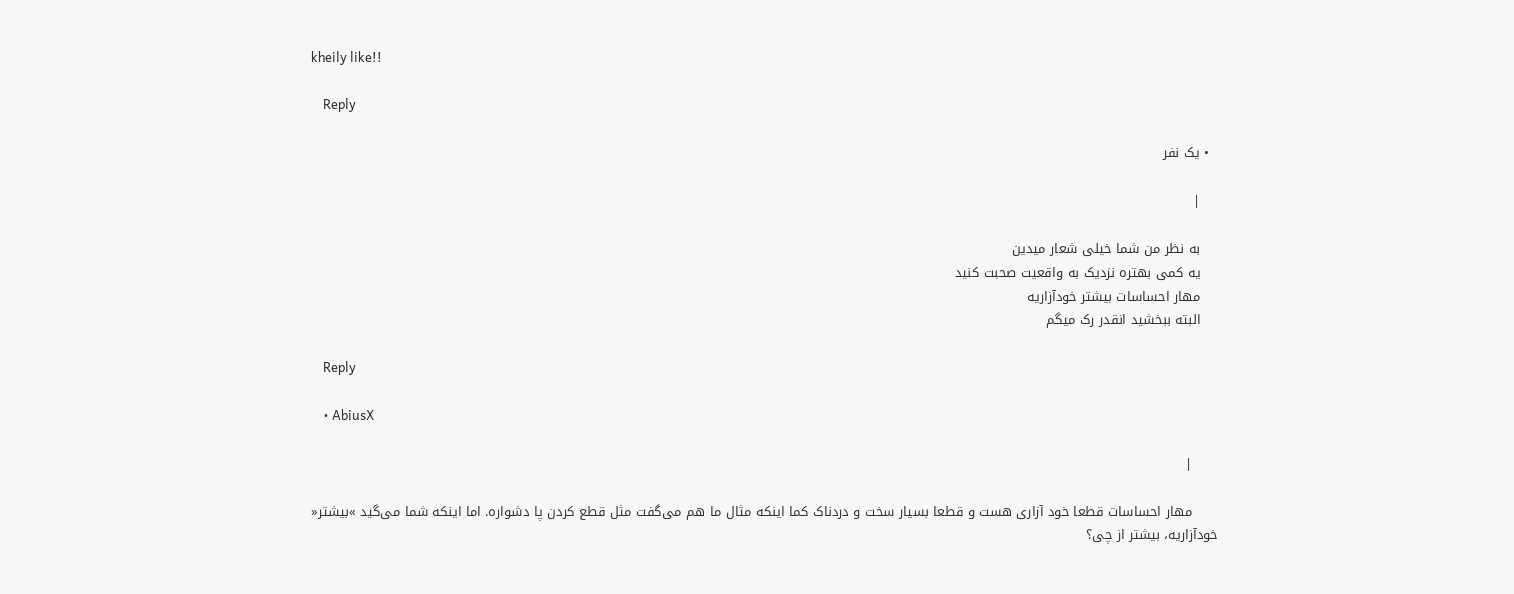kheily like!!

    Reply

  • یک نفر

    |

    به نظر من شما خیلی شعار میدین
    یه کمی بهتره نزدیک به واقعیت صحبت کنید
    مهار احساسات بیشتر خودآزاریه
    البته ببخشید انقدر رک میگم

    Reply

    • AbiusX

      |

      مهار احساسات قطعا خود آزاری هست و قطعا بسیار سخت و دردناک کما اینکه مثال ما هم می‌گفت مثل قطع کردن پا دشواره. اما اینکه شما می‌گید »بیشتر« خودآزاریه، بیشتر از چی؟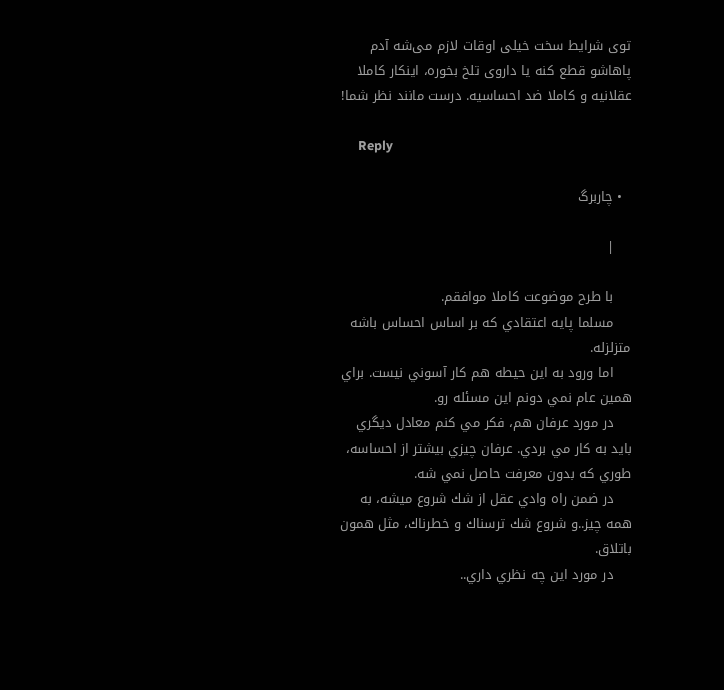توی شرایط سخت خیلی اوقات لازم می‌شه آدم پاهاشو قطع کنه یا داروی تلخ بخوره، اینکار کاملا عقلانیه و کاملا ضد احساسیه. درست مانند نظر شما!

      Reply

  • چاربرگ

    |

    با طرح موضوعت كاملا موافقم.
    مسلما پايه اعتقادي كه بر اساس احساس باشه متزلزله.
    اما ورود به اين حيطه هم كار آسوني نيست. براي همين عام نمي دونم اين مسئله رو.
    در مورد عرفان هم، فكر مي كنم معادل ديگري بايد به كار مي بردي. عرفان چيزي بيشتر از احساسه، طوري كه بدون معرفت حاصل نمي شه.
    در ضمن راه وادي عقل از شك شروع ميشه، به همه چيز..و شروع شك ترسناك و خطرناك، مثل همون باتلاق.
    در مورد اين چه نظري داري..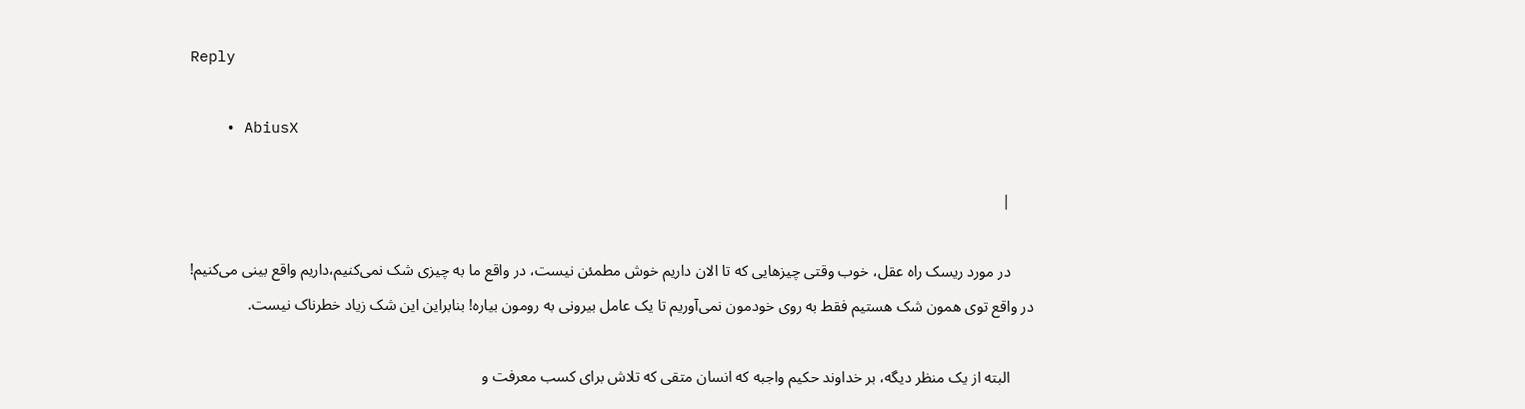Reply

    • AbiusX

      |

      در مورد ریسک راه عقل، خوب وقتی چیزهایی که تا الان داریم خوش مطمئن نیست، در واقع ما به چیزی شک نمی‌کنیم،‌داریم واقع بینی می‌کنیم! در واقع توی همون شک هستیم فقط به روی خودمون نمی‌آوریم تا یک عامل بیرونی به رومون بیاره! بنابراین این شک زیاد خطرناک نیست.

      البته از یک منظر دیگه، بر خداوند حکیم واجبه که انسان متقی که تلاش برای کسب معرفت و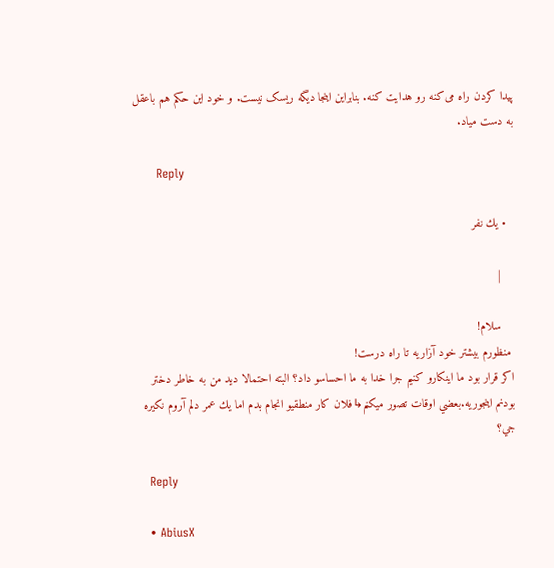پیدا کردن راه می‌کنه رو هدایت کنه. بنابراین اینجا دیگه ریسک نیست. و خود این حکم هم باعقل به دست میاد.

      Reply

  • يك نفر

    |

    سلام!
 منظورم بيشتر خود آزاريه تا راه درست!
اكر قرار بود ما اينكارو كنيم جرا خدا به ما احساسو داد؟ البته احتمالا ديد من به خاطر دختر بودنم اينجوريه.بعضي اوقات تصور ميكنم↳فلان كار منطقيو انجام بدم اما يك عمر دلم آروم نكيره جي؟

    Reply

    • AbiusX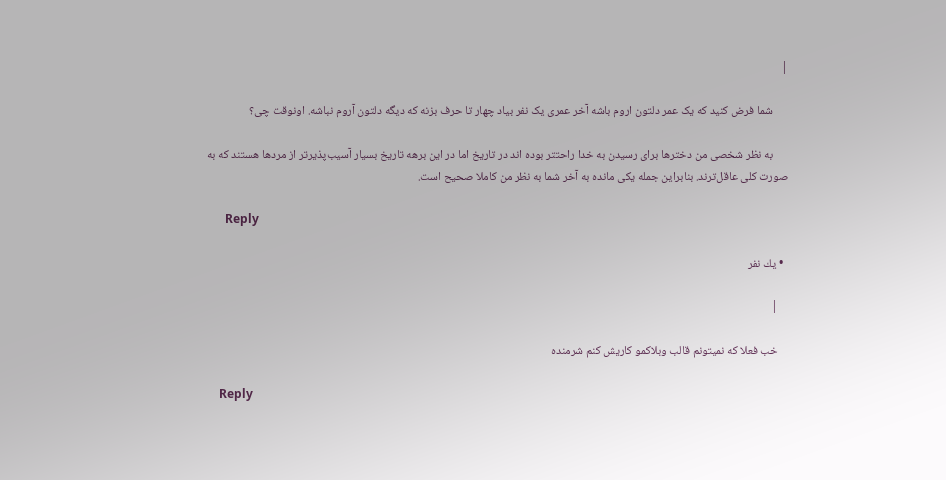|

      شما فرض کنید که یک عمر دلتون اروم باشه آخر عمری یک نفر بیاد چهار تا حرف بزنه که دیگه دلتون آروم نباشه. اونوقت چی؟

      به نظر شخصی من دخترها برای رسیدن به خدا راحتتر بوده اند در تاریخ اما در این برهه تاریخ بسیار آسیب‌پذیرتر از مردها هستند که به صورت کلی عاقل‌ترند. بنابراین جمله یکی مانده به آخر شما به نظر من کاملا صحیح است.

      Reply

  • يك نفر

    |

    خب فعلا كه نميتونم قالب وبلاكمو كاريش كنم شرمنده

    Reply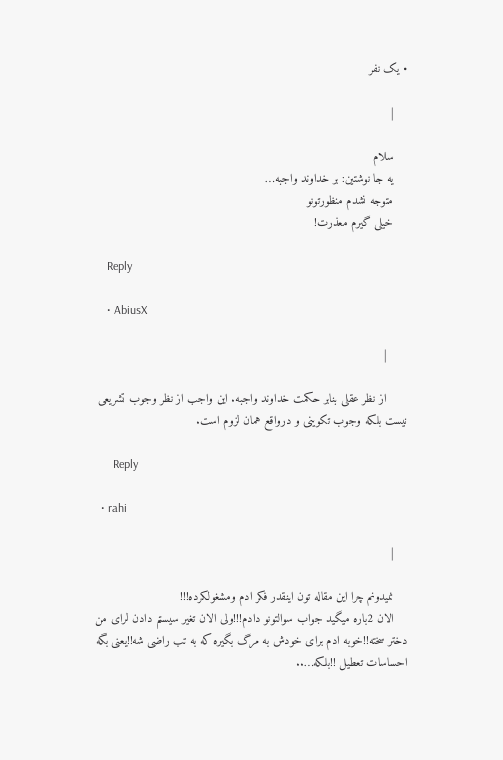• یک نفر

    |

    سلام
    یه جا نوشتین: بر خداوند واجبه…
    متوجه نشدم منظورتونو
    خیلی گیرم معذرت!

    Reply

    • AbiusX

      |

      از نظر عقلی بنابر حکمت خداوند واجبه. این واجب از نظر وجوب تشریعی نیست بلکه وجوب تکوینی و درواقع همان لزوم است.

      Reply

  • rahi

    |

    نمیدونم چرا این مقاله تون اینقدر فکر ادم ومشغولکرده!!!
    الان 2باره میگید جواب سوالتونو دادم!!!ولی الان تغیر سیستم دادن لرای من دختر سخته!!خوبه ادم برای خودش به مرگ بگیره که به تب راضی شه!!یعنی بگه احساسات تعطیل !!بلکه…..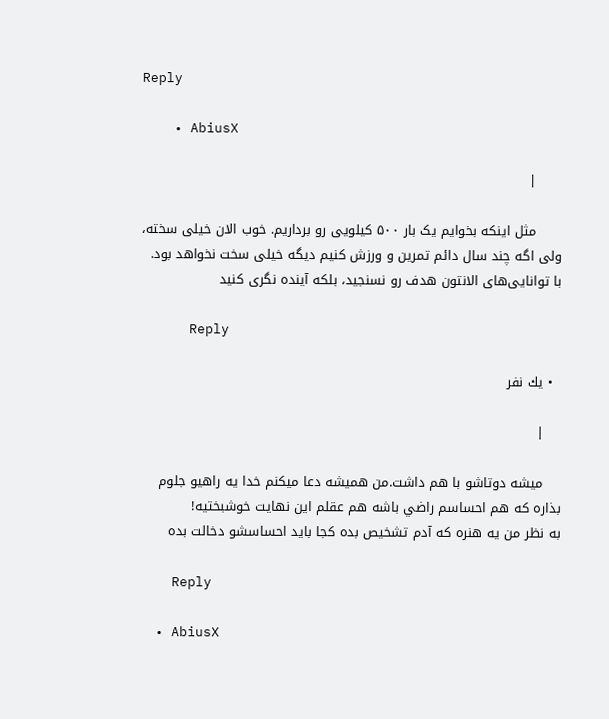Reply

    • AbiusX

      |

      مثل اینکه بخوایم یک بار ۵۰۰ کیلویی رو برداریم. خوب الان خیلی سخته، ولی اگه چند سال دائم تمرین و ورزش کنیم دیگه خیلی سخت نخواهد بود. با توانایی‌های الانتون هدف رو نسنجید، بلکه آینده نگری کنید

      Reply

  • يك نفر

    |

    ميشه دوتاشو با هم داشت.من هميشه دعا ميكنم خدا يه راهيو جلوم بذاره كه هم احساسم راضي باشه هم عقلم اين نهايت خوشبختيه!
به نظر من يه هنره كه آدم تشخيص بده كجا بايد احساسشو دخالت بده

    Reply

  • AbiusX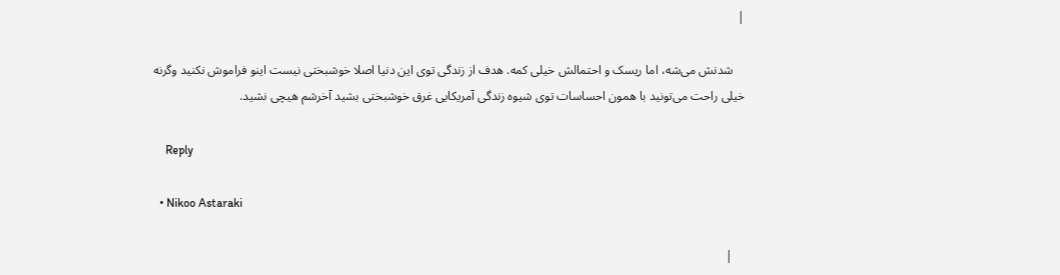|

    شدنش می‌شه، اما ریسک و احتمالش خیلی کمه. هدف از زندگی توی این دنیا اصلا خوشبختی نیست اینو فراموش نکنید وگرنه خیلی راحت می‌تونید با همون احساسات توی شیوه زندگی آمریکایی غرق خوشبختی بشید آخرشم هیچی نشید.

    Reply

  • Nikoo Astaraki

    |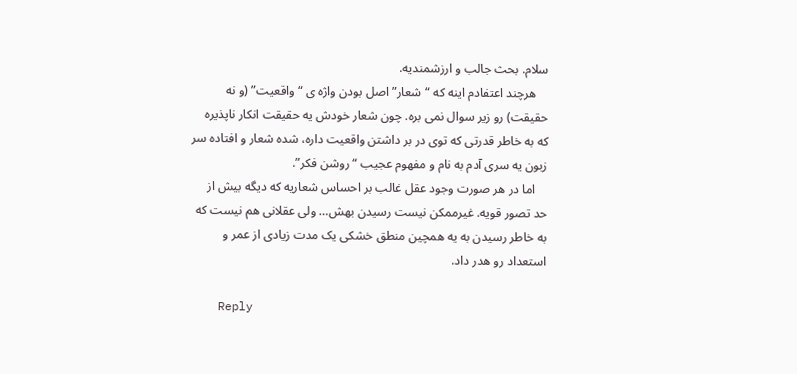سلام. بحث جالب و ارزشمندیه.
    هرچند اعتفادم اینه که “شعار” اصل بودن واژه ی “واقعیت” (و نه حقیقت) رو زیر سوال نمی بره. چون شعار خودش یه حقیقت انکار ناپذیره که به خاطر قدرتی که توی در بر داشتن واقعیت داره، شده شعار و افتاده سر زبون یه سری آدم به نام و مفهوم عجیب “روشن فکر”.
    اما در هر صورت وجود عقل غالب بر احساس شعاریه که دیگه بیش از حد تصور قویه. غیرممکن نیست رسیدن بهش… ولی عقلانی هم نیست که به خاطر رسیدن به یه همچین منطق خشکی یک مدت زیادی از عمر و استعداد رو هدر داد.

    Reply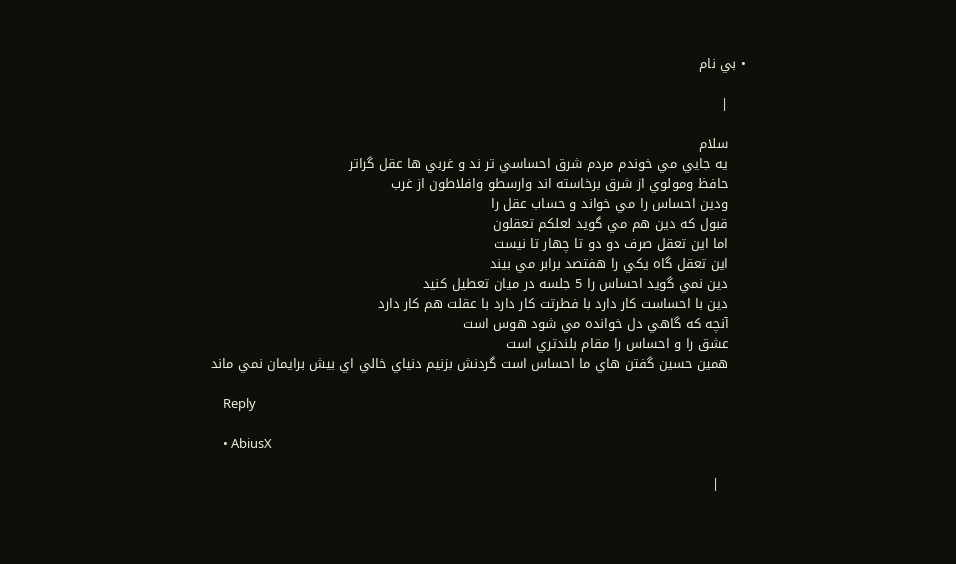• بي نام

    |

    سلام
    يه جايي مي خوندم مردم شرق احساسي تر ند و غربي ها عقل گراتر
    حافظ ومولوي از شرق برخاسته اند وارسطو وافلاطون از غرب
    ودين احساس را مي خواند و حساب عقل را
    قبول كه دين هم مي گويد لعلكم تعقلون
    اما اين تعقل صرف دو دو تا چهار تا نيست
    اين تعقل گاه يكي را هفتصد برابر مي بيند
    دين نمي گويد احساس را 5 جلسه در ميان تعطيل كنيد
    دين با احساست كار دارد با فطرتت كار دارد با عقلت هم كار دارد
    آنچه كه گاهي دل خوانده مي شود هوس است
    عشق را و احساس را مقام بلندتري است
    همين حسين گفتن هاي ما احساس است گردنش بزنيم دنياي خالي اي بيش برايمان نمي ماند

    Reply

    • AbiusX

      |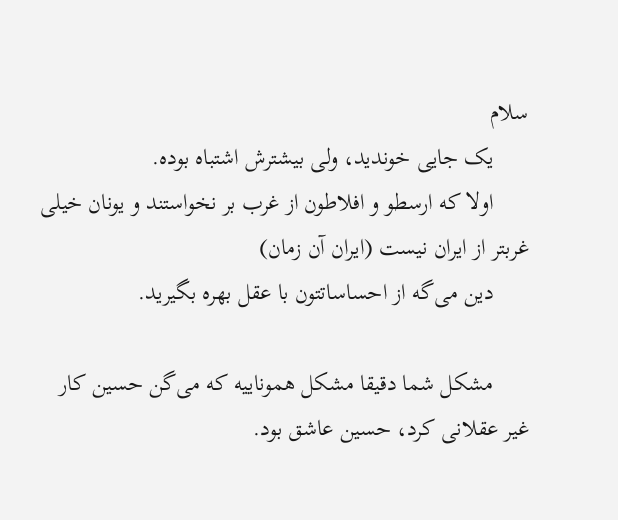سلام
      یک جایی خوندید، ولی بیشترش اشتباه بوده.
      اولا که ارسطو و افلاطون از غرب بر نخواستند و یونان خیلی غربتر از ایران نیست (ایران آن زمان)
      دین می‌گه از احساساتتون با عقل بهره بگیرید.

      مشکل شما دقیقا مشکل هموناییه که می‌گن حسین کار غیر عقلانی کرد، حسین عاشق بود.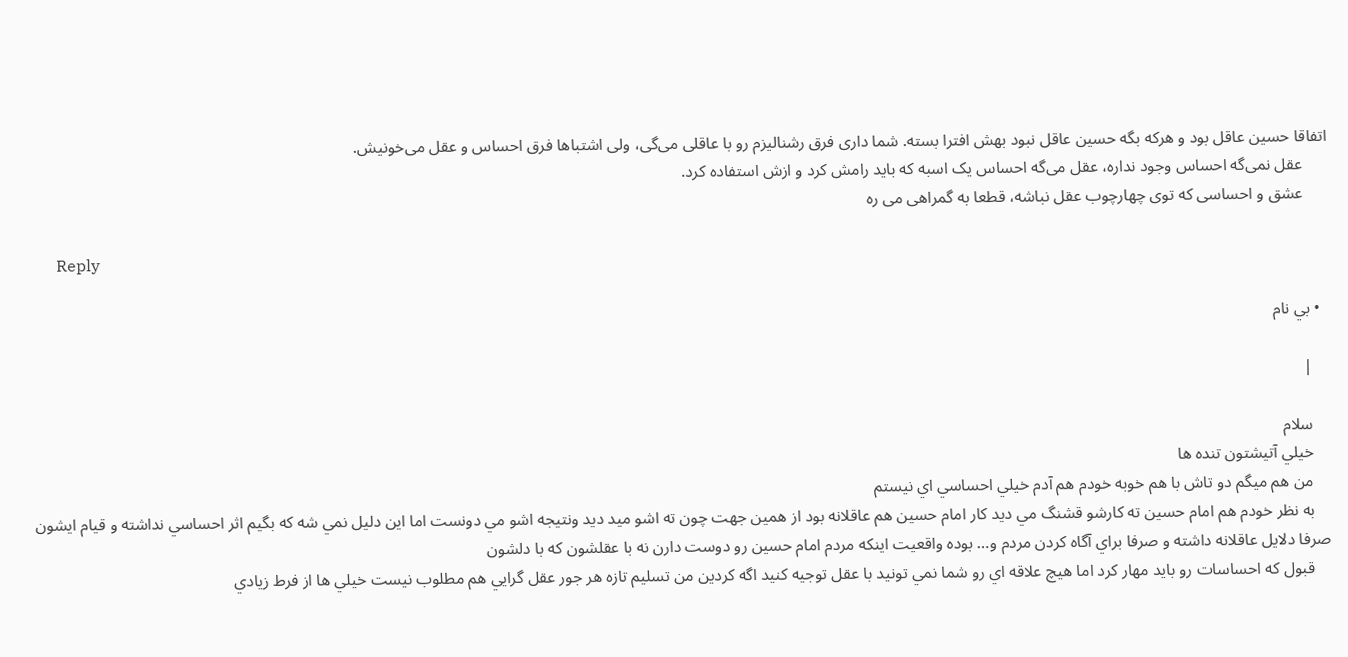اتفاقا حسین عاقل بود و هرکه بگه حسین عاقل نبود بهش افترا بسته. شما داری فرق رشنالیزم رو با عاقلی می‌گی، ولی اشتباها فرق احساس و عقل می‌خونیش.
      عقل نمی‌گه احساس وجود نداره، عقل می‌گه احساس یک اسبه که باید رامش کرد و ازش استفاده کرد.
      عشق و احساسی که توی چهارچوب عقل نباشه، قطعا به گمراهی می ره

      Reply

  • بي نام

    |

    سلام
    خيلي آتيشتون تنده ها
    من هم ميگم دو تاش با هم خوبه خودم هم آدم خيلي احساسي اي نيستم
    به نظر خودم هم امام حسين ته كارشو قشنگ مي ديد كار امام حسين هم عاقلانه بود از همين جهت چون ته اشو ميد ديد ونتيجه اشو مي دونست اما اين دليل نمي شه كه بگيم اثر احساسي نداشته و قيام ايشون صرفا دلايل عاقلانه داشته و صرفا براي آگاه كردن مردم و… بوده واقعيت اينكه مردم امام حسين رو دوست دارن نه با عقلشون كه با دلشون
    قبول كه احساسات رو بايد مهار كرد اما هيچ علاقه اي رو شما نمي تونيد با عقل توجيه كنيد اگه كردين من تسليم تازه هر جور عقل گرايي هم مطلوب نيست خيلي ها از فرط زيادي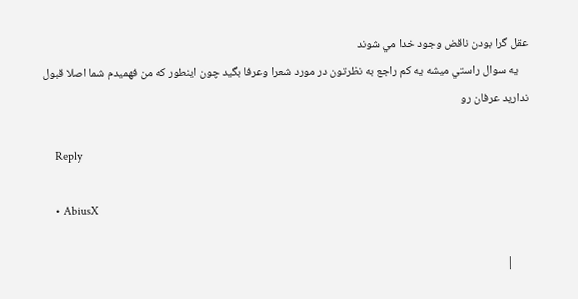عقل گرا بودن ناقض وجود خدا مي شوند
    يه سوال راستي ميشه يه كم راجع به نظرتون در مورد شعرا وعرفا بگيد چون اينطور كه من فهميدم شما اصلا قبول نداريد عرفان رو

    Reply

    • AbiusX

      |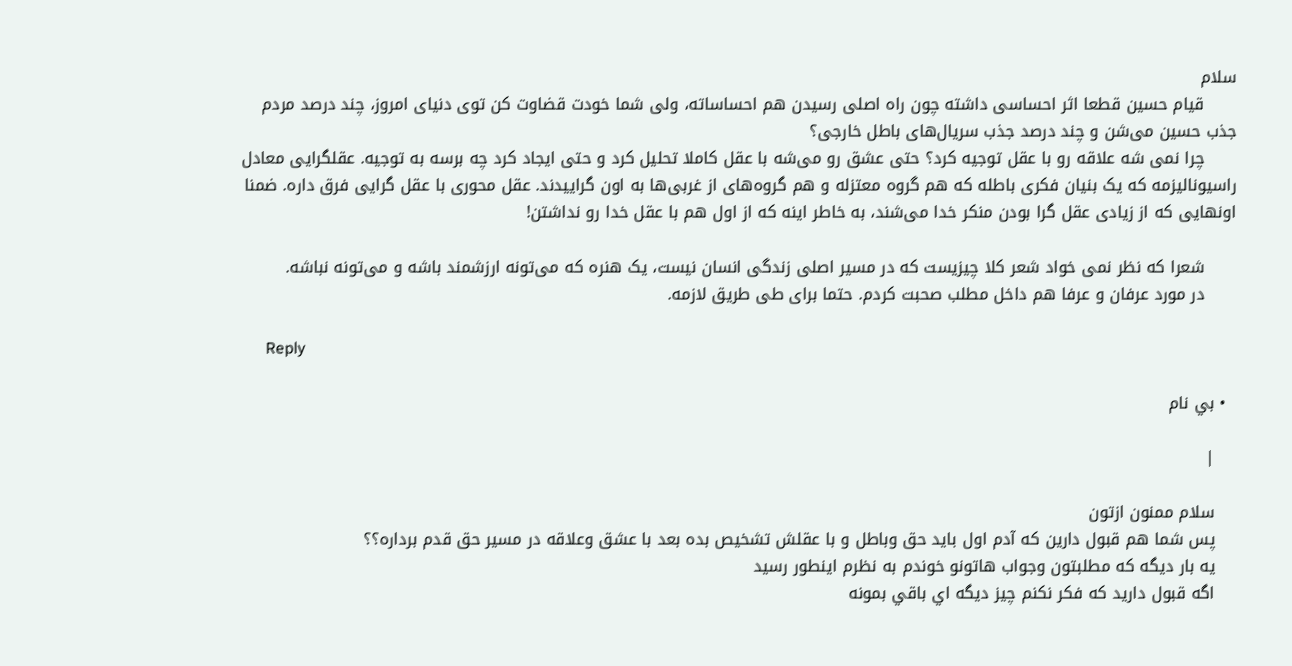سلام
      قیام حسین قطعا اثر احساسی داشته چون راه اصلی رسیدن هم احساساته، ولی شما خودت قضاوت کن توی دنیای امروز، چند درصد مردم جذب حسین می‌شن و چند درصد جذب سریال‌های باطل خارجی؟
      چرا نمی شه علاقه رو با عقل توجیه کرد؟ حتی عشق رو می‌شه با عقل کاملا تحلیل کرد و حتی ایجاد کرد چه برسه به توجیه. عقلگرایی معادل راسیونالیزمه که یک بنیان فکری باطله که هم گروه معتزله و هم گروه‌های از غربی‌ها به اون گراییدند. عقل محوری با عقل گرایی فرق داره. ضمنا اونهایی که از زیادی عقل گرا بودن منکر خدا می‌شند، به خاطر اینه که از اول هم با عقل خدا رو نداشتن!

      شعرا که نظر نمی خواد شعر کلا چیزیست که در مسیر اصلی زندگی انسان نیست، یک هنره که می‌تونه ارزشمند باشه و می‌تونه نباشه.
      در مورد عرفان و عرفا هم داخل مطلب صحبت کردم. حتما برای طی طریق لازمه.

      Reply

  • بي نام

    |

    سلام ممنون ازتون
    پس شما هم قبول دارين كه آدم اول بايد حق وباطل و با عقلش تشخيص بده بعد با عشق وعلاقه در مسير حق قدم برداره؟؟
    يه بار ديگه كه مطلبتون وجواب هاتونو خوندم به نظرم اينطور رسيد
    اگه قبول داريد كه فكر نكنم چيز ديگه اي باقي بمونه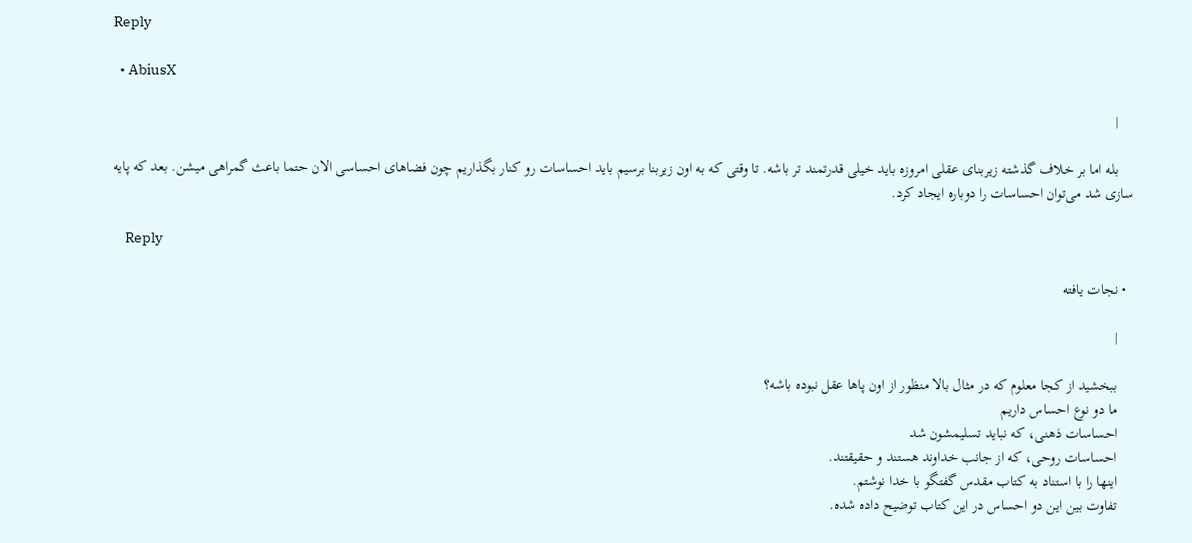Reply

  • AbiusX

    |

    بله اما بر خلاف گذشته زیربنای عقلی امروزه باید خیلی قدرتمند تر باشه. تا وقتی که به اون زیربنا برسیم باید احساسات رو کنار بگذاریم چون فضاهای احساسی الان حتما باعث گمراهی میشن. بعد که پایه سازی شد می‌توان احساسات را دوباره ایجاد کرد.

    Reply

  • نجات یافته

    |

    ببخشید از کجا معلوم که در مثال بالا منظور از اون پاها عقل نبوده باشه؟
    ما دو نوع احساس داریم
    احساسات ذهنی، که نباید تسلیمشون شد
    احساسات روحی، که از جانب خداوند هستند و حقیقتند.
    اینها را با استناد به کتاب مقدس گفتگو با خدا نوشتم.
    تفاوت بین این دو احساس در این کتاب توضیح داده شده.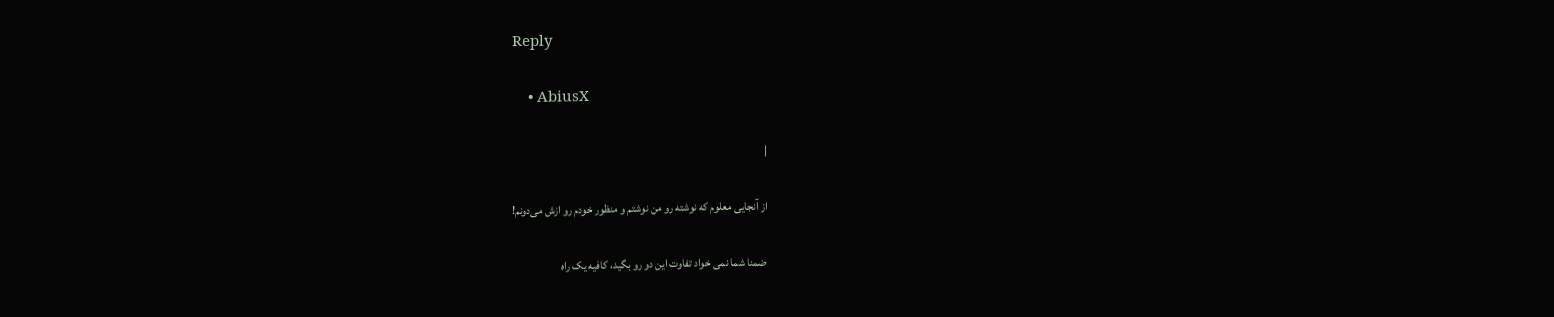Reply

    • AbiusX

      |

      از آنجایی معلوم که نوشته رو من نوشتم و منظور خودم رو ازش می‌دونم!

      ضمنا شما نمی خواد تفاوت این دو رو بگید، کافیه یک راه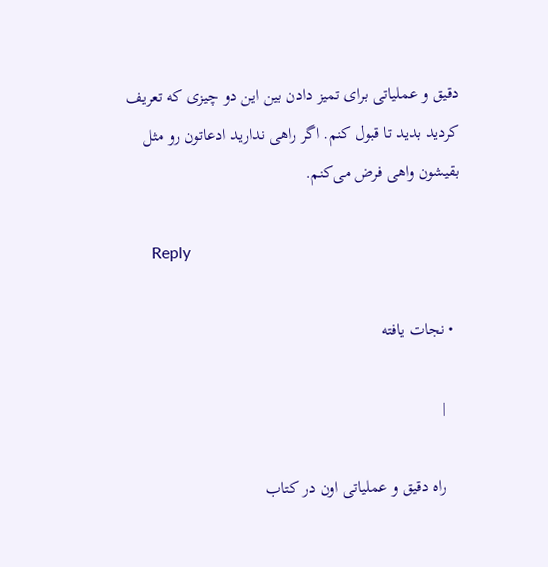دقیق و عملیاتی برای تمیز دادن بین این دو چیزی که تعریف کردید بدید تا قبول کنم. اگر راهی ندارید ادعاتون رو مثل بقیشون واهی فرض می‌کنم.

      Reply

  • نجات یافته

    |

    راه دقیق و عملیاتی اون در کتاب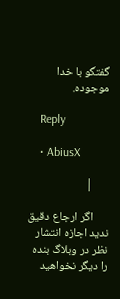گفتگو با خدا موجوده.

    Reply

    • AbiusX

      |

      اگر ارجاع دقیق ندید اجازه انتشار نظر در وبلاگ بنده را دیگر نخواهید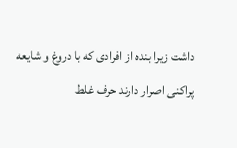داشت زیرا بنده از افرادی که با دروغ و شایعه پراکنی اصرار دارند حرف غلط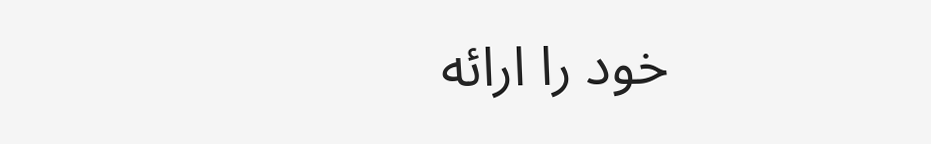خود را ارائه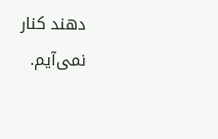دهند کنار نمی‌آیم.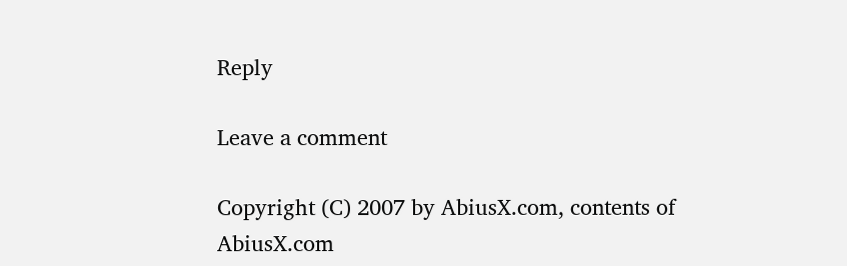Reply

Leave a comment

Copyright (C) 2007 by AbiusX.com, contents of AbiusX.com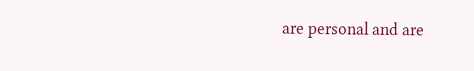are personal and are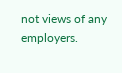not views of any employers.